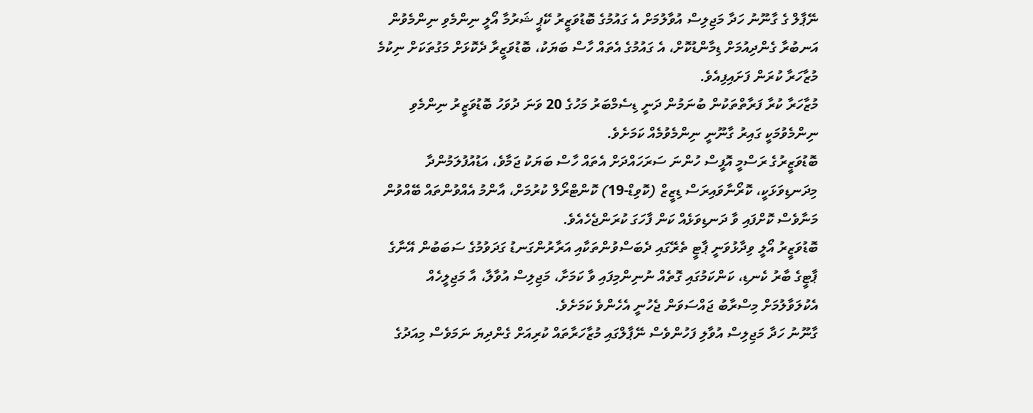ނޭޕާލް ގެ ގާނޫނު ހަދާ މަޖިލިސް އުވާލުމަށް އެ ގައުމުގެ ބޮޑުވަޒީރު ކޭޕީ ޝަރުމާ އޯލީ ނިންމެވި ނިންމެވުން އަނބުރާ ގެންދިއުމަށް ޑިމާންޑުކޮށް، އެ ގައުމުގެ އެތައް ހާސް ބަޔަކު، ބޮޑުވަޒީރާ ދެކޮޅަށް މަގުތަކަށް ނިކުމެ މުޒާހަރާ ކުރަން ފަށައިފިއެވެ.
މުޒާހަރާ ކުރާ ފަރާތްތަކުން ބުނަމުން ދަނީ ޑިސެމްބަރު މަހުގެ 20 ވަނަ ދުވަހު ބޮޑުވަޒީރު ނިންމެވި ނިންމެވުމަކީ ގައިރު ގާނޫނީ ނިންމެވުމެއް ކަމަށެވެ.
ބޮޑުވަޒީރުގެ ރަސްމީ އޮފީސް ހުންނަ ސަރަހައްދަށް އެތައް ހާސް ބަޔަކު ޖަމާވެ، އަޑުއުފުލަމުންދާ މިދަނޑިވަޅަކީ، ކޮރޯނާވައިރަސް ޑިޒީޒް (ކޮވިޑް-19) ކޮންޓްރޯލް ކުރުމަށް، އާންމު އެއްވުންތައް ބޭއްވުން މަނާވެސް ކޮށްފައި ވާ ދަނޑިވަޅެއް ކަން ފާހަގަ ކުރަންޖެހެއެވެ.
ބޮޑުވަޒީރު އޯލީ ވިދާޅުވަނީ ޕާޓީ ތެރޭގައި ދެބަސްވުންތަކާއި އަރާރުންގަނޑު ގަދަވުމުގެ ސަބަބުން އޭނާގެ ޕާޓީގެ ބާރު ކެނޑި، ކަންކަމުގައި ގޮތެއް ނުނިންމިފައި ވާ ކަމަށާ، މަޖިލިސް އުވާލާ، އާ މަޖިލީހެއް އެކުލަވާލުމަށް މިސްރާބު ޖައްސަވަން ޖެހުނީ އެހެންވެ ކަމަށެވެ.
ގާނޫނު ހަދާ މަޖިލިސް އުވާލި ފަހުންވެސް ނޭޕާލްގައި މުޒާހަރާތައް ކުރިއަށް ގެންދިޔަ ނަމަވެސް މިއަދުގެ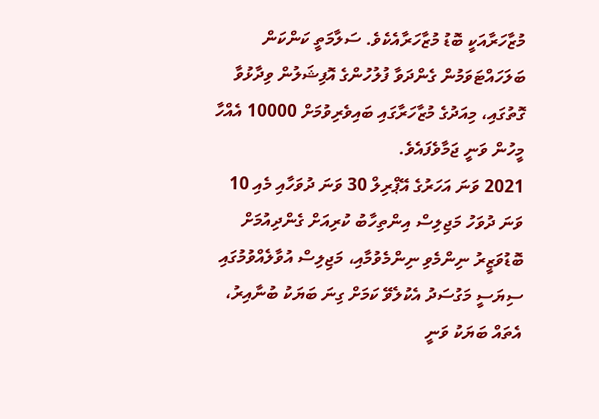މުޒާހަރާއަކީ ބޮޑު މުޒާހަރާއެކެވެ. ސަލާމަތީ ކަންކަން ބަލަހައްޓަވަމުން ގެންދަވާ ފުލުހުންގެ އޮފިޝަލުން ވިދާޅުވާ ގޮތުގައި، މިއަދުގެ މުޒާހަރާގައި ބައިވެރިވުމަށް 10000 އެއްހާ މީހުން ވަނީ ޖަމާވެފައެވެ.
2021 ވަނަ އަހަރުގެ އޭޕްރިލް 30 ވަނަ ދުވަހާއި މެއި 10 ވަނަ ދުވަހު މަޖިލިސް އިންތިހާބު ކުރިއަށް ގެންދިއުމަށް ބޮޑުވަޒީރު ނިންމެވި ނިންމެވުމާއި، މަޖިލިސް އުވާލެއްވުމުގައި ސިޔަސީ މަގުސަދު އެކުލެވޭ ކަމަށް ގިނަ ބަޔަކު ބުނާއިރު، އެތައް ބަޔަކު ވަނީ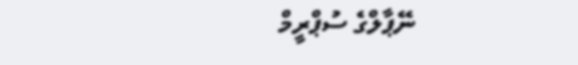ނޭޕާލްގެ ސުޕްރީމް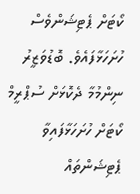ކޯޓަށް ޕެޓިޝަންވެސް ހުށަހަޅާފައެވެ. ބޮޑުވަޒީރު ނިންމުމާ ދެކޮޅަށް ސުޕްރީމް ކޯޓަށް ހުށަހަޅާފައިވާ ޕެޓިޝަންތައް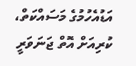އަޑުއެހުމުގެ މަސައްކަތް، ކުރިއަށް އޮތް ޖަނަވަރީ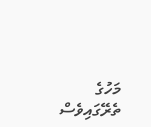މަހުގެ ތެރޭގައިވެސް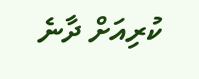ކުރިއަށް ދާނެ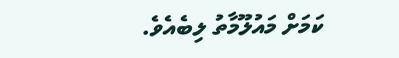ކަމަށް މައުލޫމާތު ލިބެއެވެ.